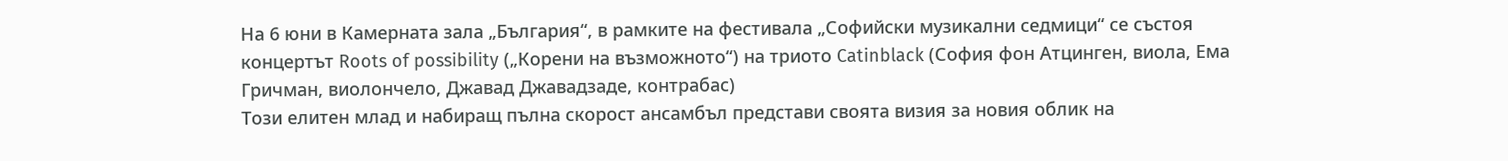На 6 юни в Камерната зала „България“, в рамките на фестивала „Софийски музикални седмици“ се състоя концертът Roots of possibility („Корени на възможното“) на триото Catinblack (София фон Атцинген, виола, Ема Гричман, виолончело, Джавад Джавадзаде, контрабас)
Този елитен млад и набиращ пълна скорост ансамбъл представи своята визия за новия облик на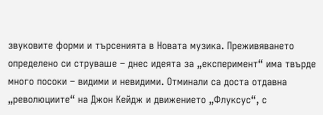звуковите форми и търсенията в Новата музика. Преживяването определено си струваше – днес идеята за „експеримент“ има твърде много посоки – видими и невидими. Отминали са доста отдавна „революциите“ на Джон Кейдж и движението „Флуксус“, с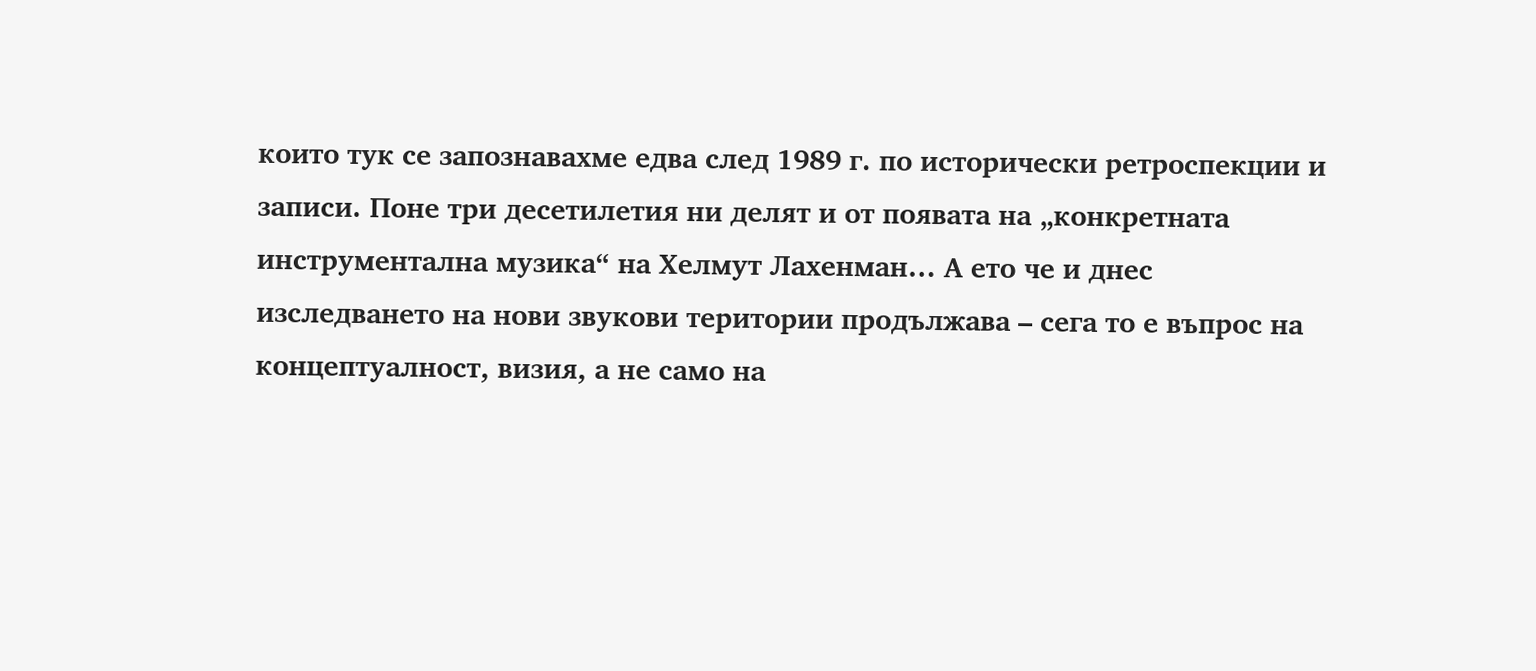които тук се запознавахме едва след 1989 г. по исторически ретроспекции и записи. Поне три десетилетия ни делят и от появата на „конкретната инструментална музика“ на Хелмут Лахенман… А ето че и днес изследването на нови звукови територии продължава – сега то е въпрос на концептуалност, визия, а не само на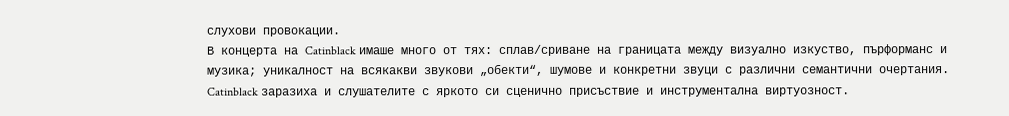слухови провокации.
В концерта на Catinblack имаше много от тях: сплав/сриване на границата между визуално изкуство, пърформанс и музика; уникалност на всякакви звукови „обекти“, шумове и конкретни звуци с различни семантични очертания. Catinblack заразиха и слушателите с яркото си сценично присъствие и инструментална виртуозност.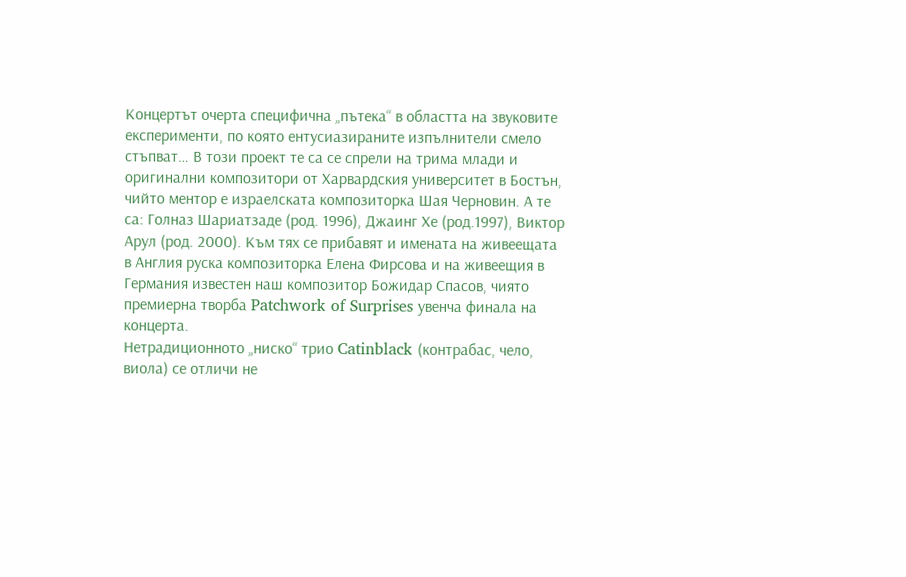Концертът очерта специфична „пътека“ в областта на звуковите експерименти, по която ентусиазираните изпълнители смело стъпват… В този проект те са се спрели на трима млади и оригинални композитори от Харвардския университет в Бостън, чийто ментор е израелската композиторка Шая Черновин. А те са: Голназ Шариатзаде (род. 1996), Джаинг Хе (род.1997), Виктор Арул (род. 2000). Към тях се прибавят и имената на живеещата в Англия руска композиторка Елена Фирсова и на живеещия в Германия известен наш композитор Божидар Спасов, чиято премиерна творба Patchwork of Surprises увенча финала на концерта.
Нетрадиционното „ниско“ трио Catinblack (контрабас, чело, виола) се отличи не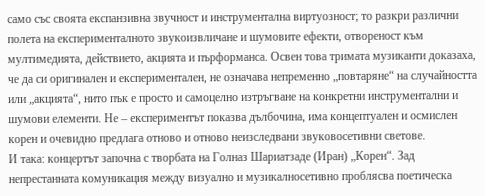само със своята експанзивна звучност и инструментална виртуозност; то разкри различни полета на експерименталното звукоизвличане и шумовите ефекти, отвореност към мултимедията, действието, акцията и пърформанса. Освен това тримата музиканти доказаха, че да си оригинален и експериментален, не означава непременно „повтаряне“ на случайността или „акцията“, нито пък е просто и самоцелно изтръгване на конкретни инструментални и шумови елементи. Не – експериментът показва дълбочина, има концептуален и осмислен корен и очевидно предлага отново и отново неизследвани звуковосетивни светове.
И така: концертът започна с творбата на Голназ Шариатзаде (Иран) „Корен“. Зад непрестанната комуникация между визуално и музикалносетивно проблясва поетическа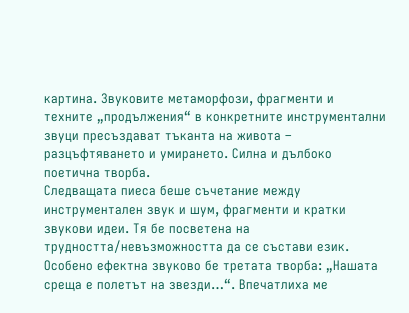картина. Звуковите метаморфози, фрагменти и техните „продължения“ в конкретните инструментални звуци пресъздават тъканта на живота – разцъфтяването и умирането. Силна и дълбоко поетична творба.
Следващата пиеса беше съчетание между инструментален звук и шум, фрагменти и кратки звукови идеи. Тя бе посветена на трудността/невъзможността да се състави език. Особено ефектна звуково бе третата творба: „Нашата среща е полетът на звезди…“. Впечатлиха ме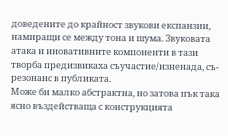доведените до крайност звукови експанзии, намиращи се между тона и шума. Звуковата атака и иновативните компоненти в тази творба предизвикаха съучастие/изненада, съ-резонанс в публиката.
Може би малко абстрактна, но затова пък така ясно въздействаща с конструкцията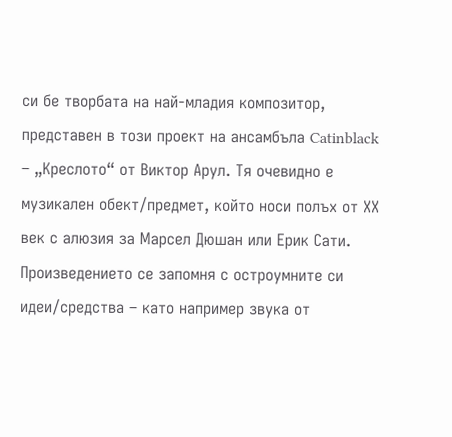си бе творбата на най-младия композитор, представен в този проект на ансамбъла Catinblack – „Креслото“ от Виктор Арул. Тя очевидно е музикален обект/предмет, който носи полъх от ХХ век с алюзия за Марсел Дюшан или Ерик Сати. Произведението се запомня с остроумните си идеи/средства – като например звука от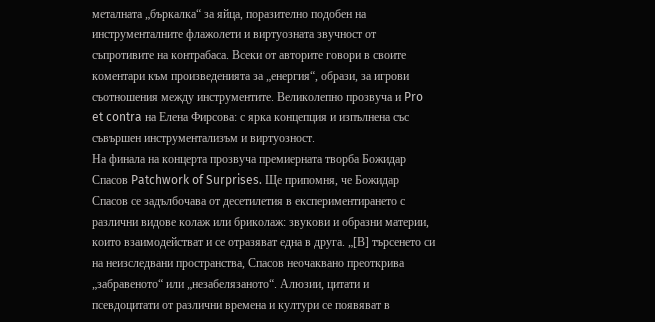металната „бъркалка“ за яйца, поразително подобен на инструменталните флажолети и виртуозната звучност от съпротивите на контрабаса. Всеки от авторите говори в своите коментари към произведенията за „енергия“, образи, за игрови съотношения между инструментите. Великолепно прозвуча и Pro et contra на Елена Фирсова: с ярка концепция и изпълнена със съвършен инструментализъм и виртуозност.
На финала на концерта прозвуча премиерната творба Божидар Спасов Patchwork of Surprises. Ще припомня, че Божидар Спасов се задълбочава от десетилетия в експериментирането с различни видове колаж или бриколаж: звукови и образни материи, които взаимодействат и се отразяват една в друга. „[В] търсенето си на неизследвани пространства, Спасов неочаквано преоткрива „забравеното“ или „незабелязаното“. Алюзии, цитати и псевдоцитати от различни времена и култури се появяват в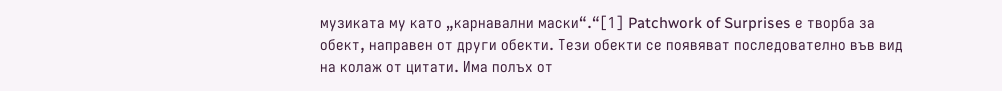музиката му като „карнавални маски“.“[1] Patchwork of Surprises е творба за обект, направен от други обекти. Тези обекти се появяват последователно във вид на колаж от цитати. Има полъх от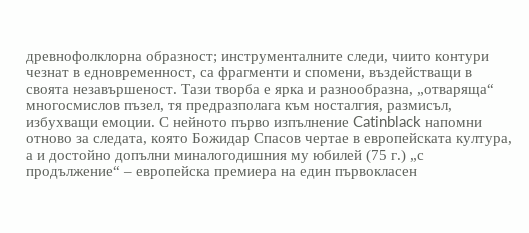древнофолклорна образност; инструменталните следи, чиито контури чезнат в едновременност, са фрагменти и спомени, въздействащи в своята незавършеност. Тази творба е ярка и разнообразна, „отваряща“ многосмислов пъзел, тя предразполага към носталгия, размисъл, избухващи емоции. С нейното първо изпълнение Catinblack напомни отново за следата, която Божидар Спасов чертае в европейската култура, а и достойно допълни миналогодишния му юбилей (75 г.) „с продължение“ – европейска премиера на един първокласен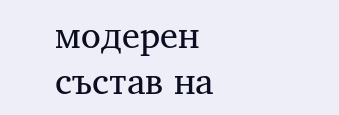модерен състав на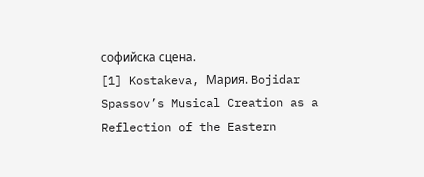софийска сцена.
[1] Kostakeva, Мария. Bojidar Spassov’s Musical Creation as a Reflection of the Eastern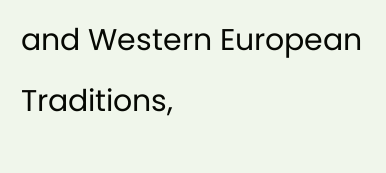and Western European Traditions,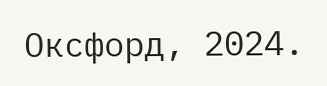Оксфорд, 2024.